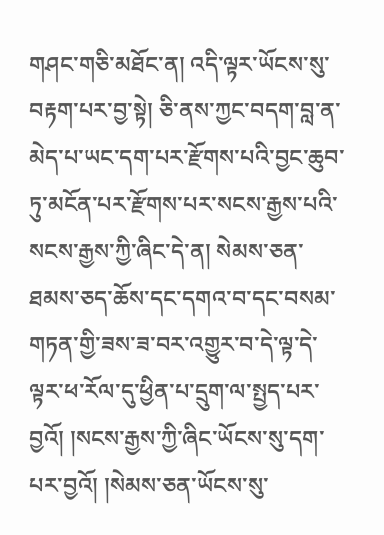གཤང་གཅི་མཐོང་ན། འདི་ལྟར་ཡོངས་སུ་བརྟག་པར་བྱ་སྟེ། ཅི་ནས་ཀྱང་བདག་བླ་ན་མེད་པ་ཡང་དག་པར་རྫོགས་པའི་བྱང་ཆུབ་ཏུ་མངོན་པར་རྫོགས་པར་སངས་རྒྱས་པའི་སངས་རྒྱས་ཀྱི་ཞིང་དེ་ན། སེམས་ཅན་ཐམས་ཅད་ཆོས་དང་དགའ་བ་དང་བསམ་གཏན་གྱི་ཟས་ཟ་བར་འགྱུར་བ་དེ་ལྟ་དེ་ལྟར་ཕ་རོལ་དུ་ཕྱིན་པ་དྲུག་ལ་སྤྱད་པར་བྱའོ། །སངས་རྒྱས་ཀྱི་ཞིང་ཡོངས་སུ་དག་པར་བྱའོ། །སེམས་ཅན་ཡོངས་སུ་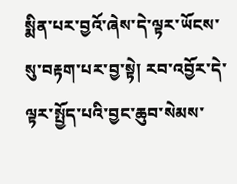སྨིན་པར་བྱའོ་ཞེས་དེ་ལྟར་ཡོངས་སུ་བརྟག་པར་བྱ་སྟེ། རབ་འབྱོར་དེ་ལྟར་སྤྱོད་པའི་བྱང་ཆུབ་སེམས་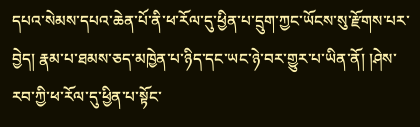དཔའ་སེམས་དཔའ་ཆེན་པོ་ནི་ཕ་རོལ་དུ་ཕྱིན་པ་དྲུག་ཀྱང་ཡོངས་སུ་རྫོགས་པར་བྱེད། རྣམ་པ་ཐམས་ཅད་མཁྱེན་པ་ཉིད་དང་ཡང་ཉེ་བར་གྱུར་པ་ཡིན་ནོ། །ཤེས་རབ་ཀྱི་ཕ་རོལ་དུ་ཕྱིན་པ་སྟོང་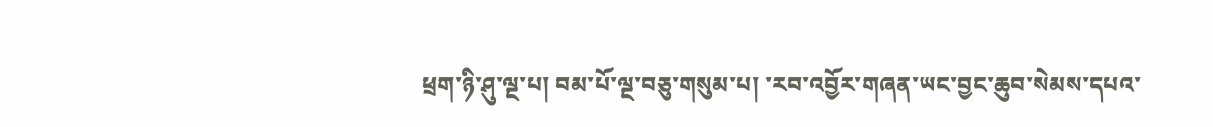ཕྲག་ཉི་ཤུ་ལྔ་པ། བམ་པོ་ལྔ་བཅུ་གསུམ་པ། ་རབ་འབྱོར་གཞན་ཡང་བྱང་ཆུབ་སེམས་དཔའ་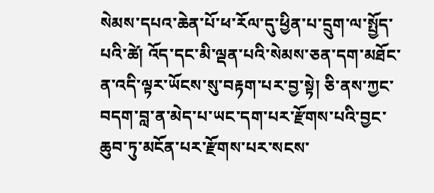སེམས་དཔའ་ཆེན་པོ་ཕ་རོལ་དུ་ཕྱིན་པ་དྲུག་ལ་སྤྱོད་པའི་ཚེ། འོད་དང་མི་ལྡན་པའི་སེམས་ཅན་དག་མཐོང་ན་འདི་ལྟར་ཡོངས་སུ་བརྟག་པར་བྱ་སྟེ། ཅི་ནས་ཀྱང་བདག་བླ་ན་མེད་པ་ཡང་དག་པར་རྫོགས་པའི་བྱང་ཆུབ་ཏུ་མངོན་པར་རྫོགས་པར་སངས་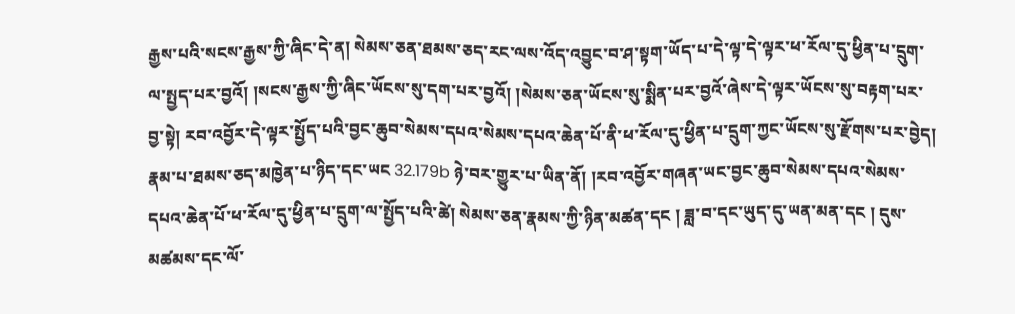རྒྱས་པའི་སངས་རྒྱས་ཀྱི་ཞིང་དེ་ན། སེམས་ཅན་ཐམས་ཅད་རང་ལས་འོད་འབྱུང་བ་ཤ་སྟག་ཡོད་པ་དེ་ལྟ་དེ་ལྟར་ཕ་རོལ་དུ་ཕྱིན་པ་དྲུག་ལ་སྤྱད་པར་བྱའོ། །སངས་རྒྱས་ཀྱི་ཞིང་ཡོངས་སུ་དག་པར་བྱའོ། །སེམས་ཅན་ཡོངས་སུ་སྨིན་པར་བྱའོ་ཞེས་དེ་ལྟར་ཡོངས་སུ་བརྟག་པར་བྱ་སྟེ། རབ་འབྱོར་དེ་ལྟར་སྤྱོད་པའི་བྱང་ཆུབ་སེམས་དཔའ་སེམས་དཔའ་ཆེན་པོ་ནི་ཕ་རོལ་དུ་ཕྱིན་པ་དྲུག་ཀྱང་ཡོངས་སུ་རྫོགས་པར་བྱེད། རྣམ་པ་ཐམས་ཅད་མཁྱེན་པ་ཉིད་དང་ཡང 32.179b ཉེ་བར་གྱུར་པ་ཡིན་ནོ། །རབ་འབྱོར་གཞན་ཡང་བྱང་ཆུབ་སེམས་དཔའ་སེམས་དཔའ་ཆེན་པོ་ཕ་རོལ་དུ་ཕྱིན་པ་དྲུག་ལ་སྤྱོད་པའི་ཚེ། སེམས་ཅན་རྣམས་ཀྱི་ཉིན་མཚན་དང ། ཟླ་བ་དང་ཡུད་དུ་ཡན་མན་དང ། དུས་མཚམས་དང་ལོ་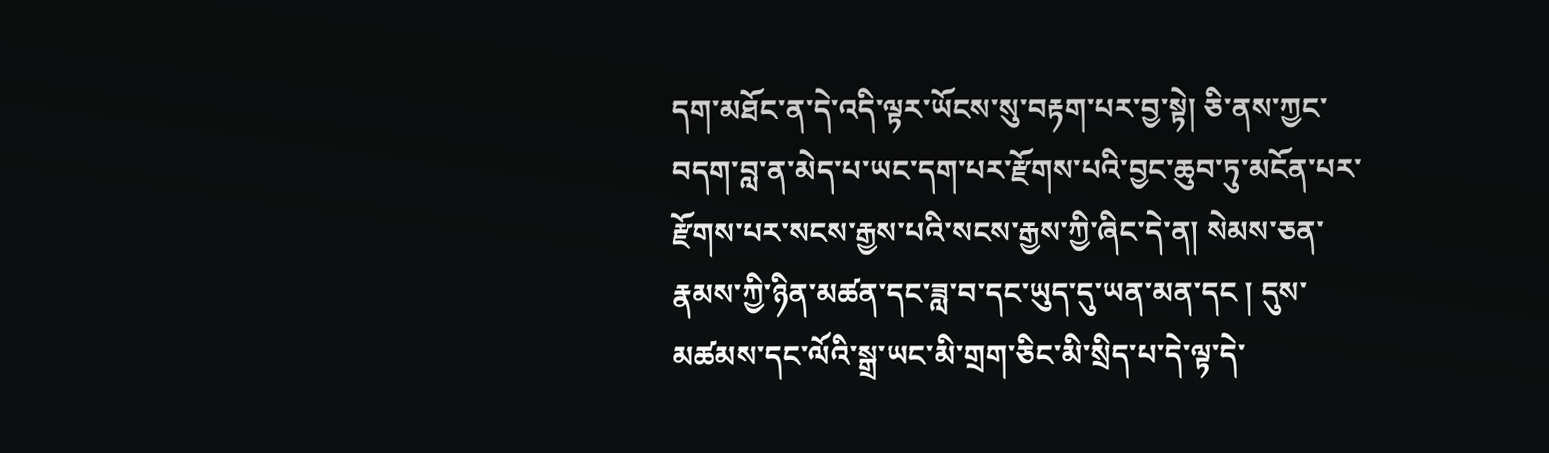དག་མཐོང་ན་དེ་འདི་ལྟར་ཡོངས་སུ་བརྟག་པར་བྱ་སྟེ། ཅི་ནས་ཀྱང་བདག་བླ་ན་མེད་པ་ཡང་དག་པར་རྫོགས་པའི་བྱང་ཆུབ་ཏུ་མངོན་པར་རྫོགས་པར་སངས་རྒྱས་པའི་སངས་རྒྱས་ཀྱི་ཞིང་དེ་ན། སེམས་ཅན་རྣམས་ཀྱི་ཉིན་མཚན་དང་ཟླ་བ་དང་ཡུད་དུ་ཡན་མན་དང ། དུས་མཚམས་དང་ལོའི་སྒྲ་ཡང་མི་གྲག་ཅིང་མི་སྲིད་པ་དེ་ལྟ་དེ་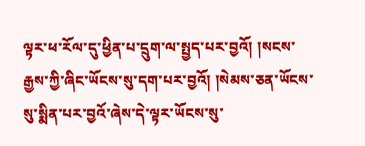ལྟར་ཕ་རོལ་དུ་ཕྱིན་པ་དྲུག་ལ་སྤྱད་པར་བྱའོ། །སངས་རྒྱས་ཀྱི་ཞིང་ཡོངས་སུ་དག་པར་བྱའོ། །སེམས་ཅན་ཡོངས་སུ་སྨིན་པར་བྱའོ་ཞེས་དེ་ལྟར་ཡོངས་སུ་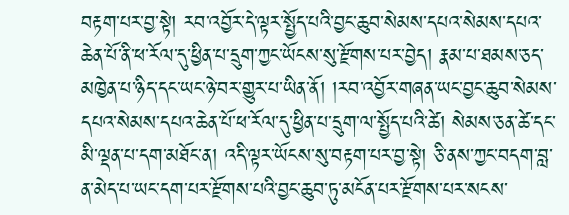བརྟག་པར་བྱ་སྟེ། རབ་འབྱོར་དེ་ལྟར་སྤྱོད་པའི་བྱང་ཆུབ་སེམས་དཔའ་སེམས་དཔའ་ཆེན་པོ་ནི་ཕ་རོལ་དུ་ཕྱིན་པ་དྲུག་ཀྱང་ཡོངས་སུ་རྫོགས་པར་བྱེད། རྣམ་པ་ཐམས་ཅད་མཁྱེན་པ་ཉིད་དང་ཡང་ཉེ་བར་གྱུར་པ་ཡིན་ནོ། །རབ་འབྱོར་གཞན་ཡང་བྱང་ཆུབ་སེམས་དཔའ་སེམས་དཔའ་ཆེན་པོ་ཕ་རོལ་དུ་ཕྱིན་པ་དྲུག་ལ་སྤྱོད་པའི་ཚེ། སེམས་ཅན་ཚེ་དང་མི་ལྡན་པ་དག་མཐོང་ན། འདི་ལྟར་ཡོངས་སུ་བརྟག་པར་བྱ་སྟེ། ཅི་ནས་ཀྱང་བདག་བླ་ན་མེད་པ་ཡང་དག་པར་རྫོགས་པའི་བྱང་ཆུབ་ཏུ་མངོན་པར་རྫོགས་པར་སངས་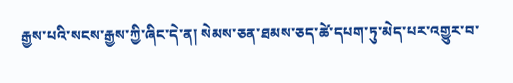རྒྱས་པའི་སངས་རྒྱས་ཀྱི་ཞིང་དེ་ན། སེམས་ཅན་ཐམས་ཅད་ཚེ་དཔག་ཏུ་མེད་པར་འགྱུར་བ་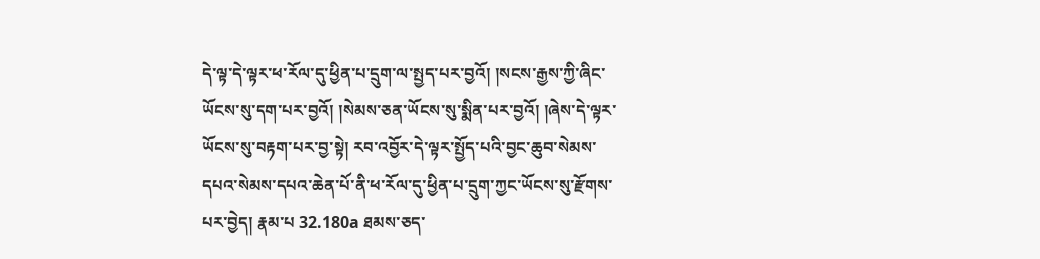དེ་ལྟ་དེ་ལྟར་ཕ་རོལ་དུ་ཕྱིན་པ་དྲུག་ལ་སྤྱད་པར་བྱའོ། །སངས་རྒྱས་ཀྱི་ཞིང་ཡོངས་སུ་དག་པར་བྱའོ། །སེམས་ཅན་ཡོངས་སུ་སྨིན་པར་བྱའོ། །ཞེས་དེ་ལྟར་ཡོངས་སུ་བརྟག་པར་བྱ་སྟེ། རབ་འབྱོར་དེ་ལྟར་སྤྱོད་པའི་བྱང་ཆུབ་སེམས་དཔའ་སེམས་དཔའ་ཆེན་པོ་ནི་ཕ་རོལ་དུ་ཕྱིན་པ་དྲུག་ཀྱང་ཡོངས་སུ་རྫོགས་པར་བྱེད། རྣམ་པ 32.180a ཐམས་ཅད་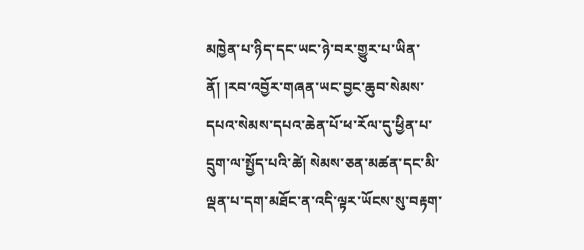མཁྱེན་པ་ཉིད་དང་ཡང་ཉེ་བར་གྱུར་པ་ཡིན་ནོ། །རབ་འབྱོར་གཞན་ཡང་བྱང་ཆུབ་སེམས་དཔའ་སེམས་དཔའ་ཆེན་པོ་ཕ་རོལ་དུ་ཕྱིན་པ་དྲུག་ལ་སྤྱོད་པའི་ཚེ། སེམས་ཅན་མཚན་དང་མི་ལྡན་པ་དག་མཐོང་ན་འདི་ལྟར་ཡོངས་སུ་བརྟག་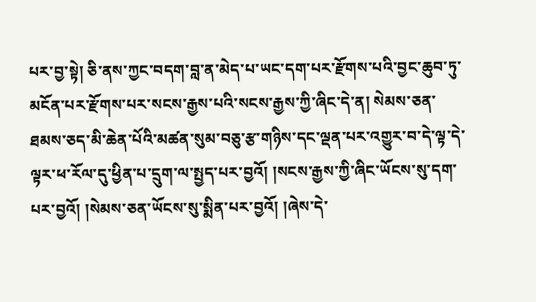པར་བྱ་སྟེ། ཅི་ནས་ཀྱང་བདག་བླ་ན་མེད་པ་ཡང་དག་པར་རྫོགས་པའི་བྱང་ཆུབ་ཏུ་མངོན་པར་རྫོགས་པར་སངས་རྒྱས་པའི་སངས་རྒྱས་ཀྱི་ཞིང་དེ་ན། སེམས་ཅན་ཐམས་ཅད་མི་ཆེན་པོའི་མཚན་སུམ་བཅུ་རྩ་གཉིས་དང་ལྡན་པར་འགྱུར་བ་དེ་ལྟ་དེ་ལྟར་ཕ་རོལ་དུ་ཕྱིན་པ་དྲུག་ལ་སྤྱད་པར་བྱའོ། །སངས་རྒྱས་ཀྱི་ཞིང་ཡོངས་སུ་དག་པར་བྱའོ། །སེམས་ཅན་ཡོངས་སུ་སྨིན་པར་བྱའོ། །ཞེས་དེ་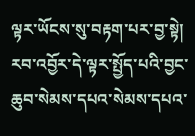ལྟར་ཡོངས་སུ་བརྟག་པར་བྱ་སྟེ། རབ་འབྱོར་དེ་ལྟར་སྤྱོད་པའི་བྱང་ཆུབ་སེམས་དཔའ་སེམས་དཔའ་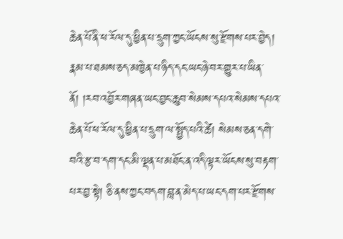ཆེན་པོ་ནི་ཕ་རོལ་དུ་ཕྱིན་པ་དྲུག་ཀྱང་ཡོངས་སུ་རྫོགས་པར་བྱེད། རྣམ་པ་ཐམས་ཅད་མཁྱེན་པ་ཉིད་དང་ཡང་ཉེ་བར་གྱུར་པ་ཡིན་ནོ། །རབ་འབྱོར་གཞན་ཡང་བྱང་ཆུབ་སེམས་དཔའ་སེམས་དཔའ་ཆེན་པོ་ཕ་རོལ་དུ་ཕྱིན་པ་དྲུག་ལ་སྤྱོད་པའི་ཚེ། སེམས་ཅན་དགེ་བའི་རྩ་བ་དག་དང་མི་ལྡན་པ་མཐོང་ན་འདི་ལྟར་ཡོངས་སུ་བརྟག་པར་བྱ་སྟེ། ཅི་ནས་ཀྱང་བདག་བླ་ན་མེད་པ་ཡང་དག་པར་རྫོགས་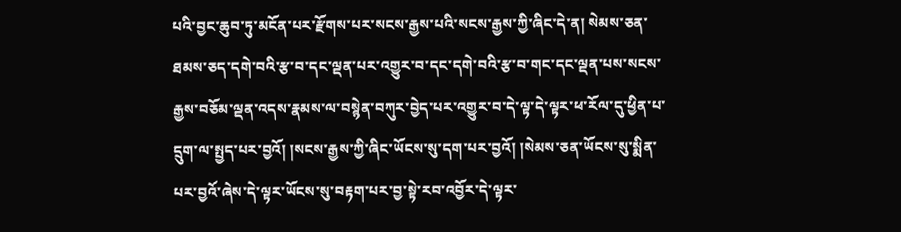པའི་བྱང་ཆུབ་ཏུ་མངོན་པར་རྫོགས་པར་སངས་རྒྱས་པའི་སངས་རྒྱས་ཀྱི་ཞིང་དེ་ན། སེམས་ཅན་ཐམས་ཅད་དགེ་བའི་རྩ་བ་དང་ལྡན་པར་འགྱུར་བ་དང་དགེ་བའི་རྩ་བ་གང་དང་ལྡན་པས་སངས་རྒྱས་བཅོམ་ལྡན་འདས་རྣམས་ལ་བསྙེན་བཀུར་བྱེད་པར་འགྱུར་བ་དེ་ལྟ་དེ་ལྟར་ཕ་རོལ་དུ་ཕྱིན་པ་དྲུག་ལ་སྤྱད་པར་བྱའོ། །སངས་རྒྱས་ཀྱི་ཞིང་ཡོངས་སུ་དག་པར་བྱའོ། །སེམས་ཅན་ཡོངས་སུ་སྨིན་པར་བྱའོ་ཞེས་དེ་ལྟར་ཡོངས་སུ་བརྟག་པར་བྱ་སྟེ་རབ་འབྱོར་དེ་ལྟར་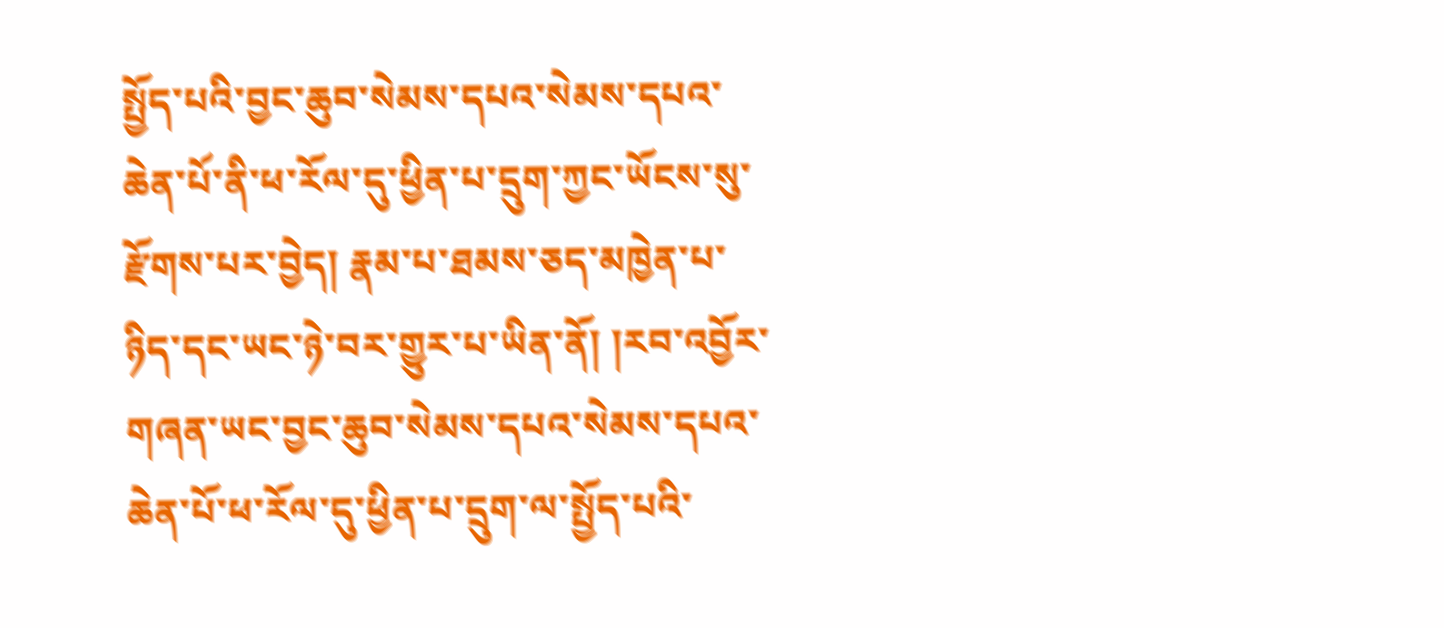སྤྱོད་པའི་བྱང་ཆུབ་སེམས་དཔའ་སེམས་དཔའ་ཆེན་པོ་ནི་ཕ་རོལ་དུ་ཕྱིན་པ་དྲུག་ཀྱང་ཡོངས་སུ་རྫོགས་པར་བྱེད། རྣམ་པ་ཐམས་ཅད་མཁྱེན་པ་ཉིད་དང་ཡང་ཉེ་བར་གྱུར་པ་ཡིན་ནོ། །རབ་འབྱོར་གཞན་ཡང་བྱང་ཆུབ་སེམས་དཔའ་སེམས་དཔའ་ཆེན་པོ་ཕ་རོལ་དུ་ཕྱིན་པ་དྲུག་ལ་སྤྱོད་པའི་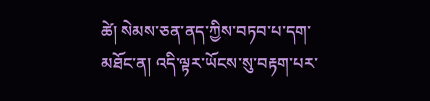ཚེ། སེམས་ཅན་ནད་ཀྱིས་བཏབ་པ་དག་མཐོང་ན། འདི་ལྟར་ཡོངས་སུ་བརྟག་པར་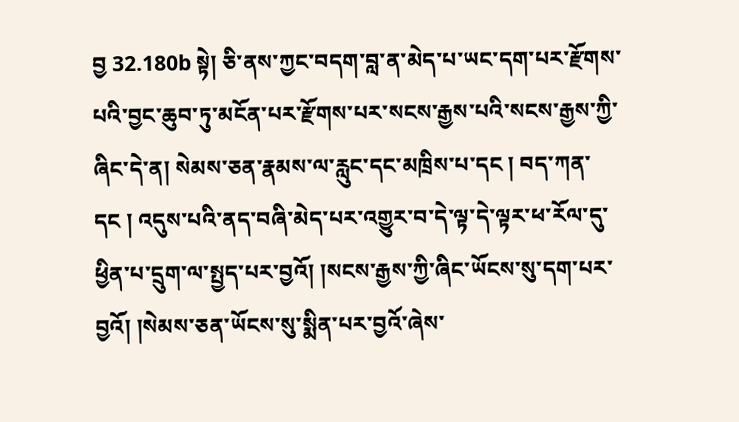བྱ 32.180b སྟེ། ཅི་ནས་ཀྱང་བདག་བླ་ན་མེད་པ་ཡང་དག་པར་རྫོགས་པའི་བྱང་ཆུབ་ཏུ་མངོན་པར་རྫོགས་པར་སངས་རྒྱས་པའི་སངས་རྒྱས་ཀྱི་ཞིང་དེ་ན། སེམས་ཅན་རྣམས་ལ་རླུང་དང་མཁྲིས་པ་དང ། བད་ཀན་དང ། འདུས་པའི་ནད་བཞི་མེད་པར་འགྱུར་བ་དེ་ལྟ་དེ་ལྟར་ཕ་རོལ་དུ་ཕྱིན་པ་དྲུག་ལ་སྤྱད་པར་བྱའོ། །སངས་རྒྱས་ཀྱི་ཞིང་ཡོངས་སུ་དག་པར་བྱའོ། །སེམས་ཅན་ཡོངས་སུ་སྨིན་པར་བྱའོ་ཞེས་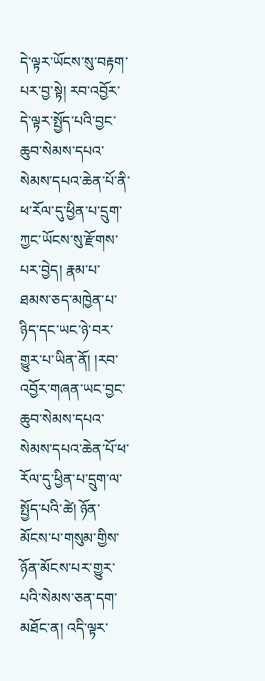དེ་ལྟར་ཡོངས་སུ་བརྟག་པར་བྱ་སྟེ། རབ་འབྱོར་དེ་ལྟར་སྤྱོད་པའི་བྱང་ཆུབ་སེམས་དཔའ་སེམས་དཔའ་ཆེན་པོ་ནི་ཕ་རོལ་དུ་ཕྱིན་པ་དྲུག་ཀྱང་ཡོངས་སུ་རྫོགས་པར་བྱེད། རྣམ་པ་ཐམས་ཅད་མཁྱེན་པ་ཉིད་དང་ཡང་ཉེ་བར་གྱུར་པ་ཡིན་ནོ། །རབ་འབྱོར་གཞན་ཡང་བྱང་ཆུབ་སེམས་དཔའ་སེམས་དཔའ་ཆེན་པོ་ཕ་རོལ་དུ་ཕྱིན་པ་དྲུག་ལ་སྤྱོད་པའི་ཚེ། ཉོན་མོངས་པ་གསུམ་གྱིས་ཉོན་མོངས་པར་གྱུར་པའི་སེམས་ཅན་དག་མཐོང་ན། འདི་ལྟར་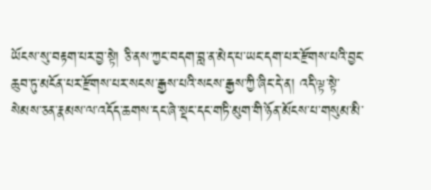ཡོངས་སུ་བརྟག་པར་བྱ་སྟེ། ཅི་ནས་ཀྱང་བདག་བླ་ན་མེད་པ་ཡང་དག་པར་རྫོགས་པའི་བྱང་ཆུབ་ཏུ་མངོན་པར་རྫོགས་པར་སངས་རྒྱས་པའི་སངས་རྒྱས་ཀྱི་ཞིང་དེ་ན། འདི་ལྟ་སྟེ་སེམས་ཅན་རྣམས་ལ་འདོད་ཆགས་དང་ཞེ་སྡང་དང་གཏི་མུག་གི་ཉོན་མོངས་པ་གསུམ་མི་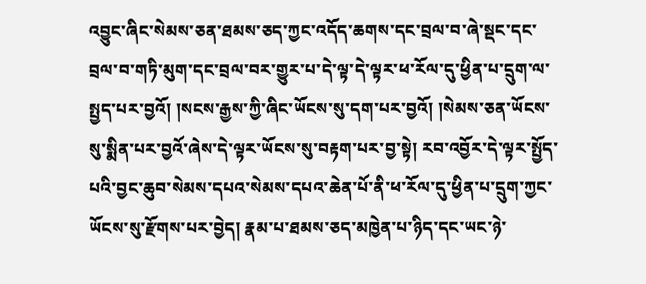འབྱུང་ཞིང་སེམས་ཅན་ཐམས་ཅད་ཀྱང་འདོད་ཆགས་དང་བྲལ་བ་ཞེ་སྡང་དང་བྲལ་བ་གཏི་མུག་དང་བྲལ་བར་གྱུར་པ་དེ་ལྟ་དེ་ལྟར་ཕ་རོལ་དུ་ཕྱིན་པ་དྲུག་ལ་སྤྱད་པར་བྱའོ། །སངས་རྒྱས་ཀྱི་ཞིང་ཡོངས་སུ་དག་པར་བྱའོ། །སེམས་ཅན་ཡོངས་སུ་སྨིན་པར་བྱའོ་ཞེས་དེ་ལྟར་ཡོངས་སུ་བརྟག་པར་བྱ་སྟེ། རབ་འབྱོར་དེ་ལྟར་སྤྱོད་པའི་བྱང་ཆུབ་སེམས་དཔའ་སེམས་དཔའ་ཆེན་པོ་ནི་ཕ་རོལ་དུ་ཕྱིན་པ་དྲུག་ཀྱང་ཡོངས་སུ་རྫོགས་པར་བྱེད། རྣམ་པ་ཐམས་ཅད་མཁྱེན་པ་ཉིད་དང་ཡང་ཉེ་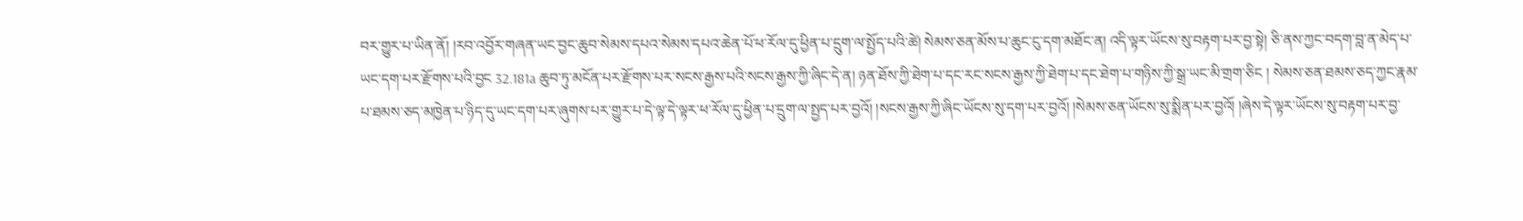བར་གྱུར་པ་ཡིན་ནོ། །རབ་འབྱོར་གཞན་ཡང་བྱང་ཆུབ་སེམས་དཔའ་སེམས་དཔའ་ཆེན་པོ་ཕ་རོལ་དུ་ཕྱིན་པ་དྲུག་ལ་སྤྱོད་པའི་ཚེ། སེམས་ཅན་མོས་པ་ཆུང་ངུ་དག་མཐོང་ན། འདི་ལྟར་ཡོངས་སུ་བརྟག་པར་བྱ་སྟེ། ཅི་ནས་ཀྱང་བདག་བླ་ན་མེད་པ་ཡང་དག་པར་རྫོགས་པའི་བྱང 32.181a ཆུབ་ཏུ་མངོན་པར་རྫོགས་པར་སངས་རྒྱས་པའི་སངས་རྒྱས་ཀྱི་ཞིང་དེ་ན། ཉན་ཐོས་ཀྱི་ཐེག་པ་དང་རང་སངས་རྒྱས་ཀྱི་ཐེག་པ་དང་ཐེག་པ་གཉིས་ཀྱི་སྒྲ་ཡང་མི་གྲག་ཅིང ། སེམས་ཅན་ཐམས་ཅད་ཀྱང་རྣམ་པ་ཐམས་ཅད་མཁྱེན་པ་ཉིད་དུ་ཡང་དག་པར་ཞུགས་པར་གྱུར་པ་དེ་ལྟ་དེ་ལྟར་ཕ་རོལ་དུ་ཕྱིན་པ་དྲུག་ལ་སྤྱད་པར་བྱའོ། །སངས་རྒྱས་ཀྱི་ཞིང་ཡོངས་སུ་དག་པར་བྱའོ། །སེམས་ཅན་ཡོངས་སུ་སྨིན་པར་བྱའོ། །ཞེས་དེ་ལྟར་ཡོངས་སུ་བརྟག་པར་བྱ་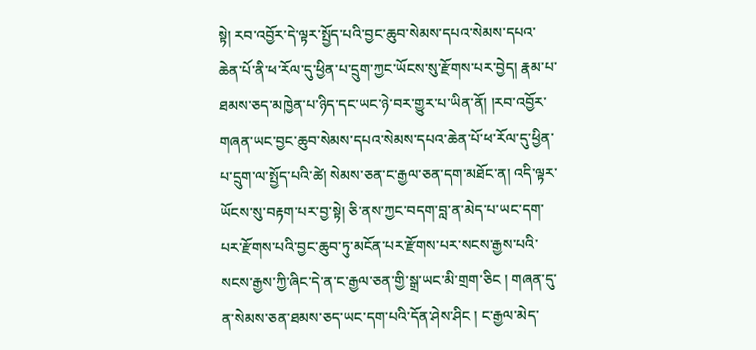སྟེ། རབ་འབྱོར་དེ་ལྟར་སྤྱོད་པའི་བྱང་ཆུབ་སེམས་དཔའ་སེམས་དཔའ་ཆེན་པོ་ནི་ཕ་རོལ་དུ་ཕྱིན་པ་དྲུག་ཀྱང་ཡོངས་སུ་རྫོགས་པར་བྱེད། རྣམ་པ་ཐམས་ཅད་མཁྱེན་པ་ཉིད་དང་ཡང་ཉེ་བར་གྱུར་པ་ཡིན་ནོ། །རབ་འབྱོར་གཞན་ཡང་བྱང་ཆུབ་སེམས་དཔའ་སེམས་དཔའ་ཆེན་པོ་ཕ་རོལ་དུ་ཕྱིན་པ་དྲུག་ལ་སྤྱོད་པའི་ཚེ། སེམས་ཅན་ང་རྒྱལ་ཅན་དག་མཐོང་ན། འདི་ལྟར་ཡོངས་སུ་བརྟག་པར་བྱ་སྟེ། ཅི་ནས་ཀྱང་བདག་བླ་ན་མེད་པ་ཡང་དག་པར་རྫོགས་པའི་བྱང་ཆུབ་ཏུ་མངོན་པར་རྫོགས་པར་སངས་རྒྱས་པའི་སངས་རྒྱས་ཀྱི་ཞིང་དེ་ན་ང་རྒྱལ་ཅན་གྱི་སྒྲ་ཡང་མི་གྲག་ཅིང ། གཞན་དུ་ན་སེམས་ཅན་ཐམས་ཅད་ཡང་དག་པའི་དོན་ཤེས་ཤིང ། ང་རྒྱལ་མེད་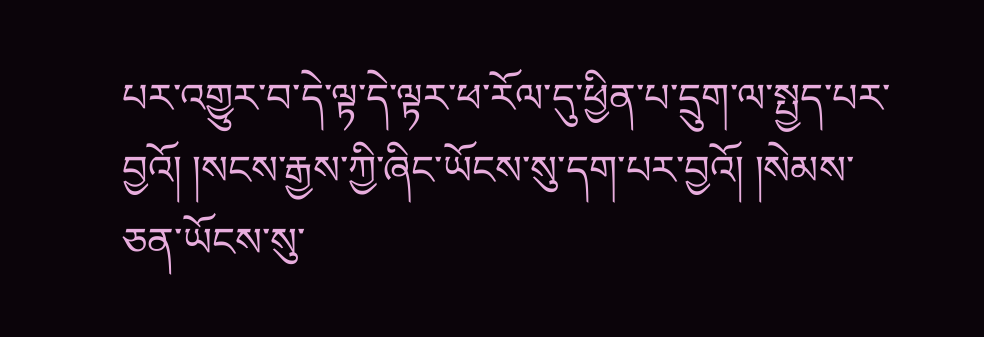པར་འགྱུར་བ་དེ་ལྟ་དེ་ལྟར་ཕ་རོལ་དུ་ཕྱིན་པ་དྲུག་ལ་སྤྱད་པར་བྱའོ། །སངས་རྒྱས་ཀྱི་ཞིང་ཡོངས་སུ་དག་པར་བྱའོ། །སེམས་ཅན་ཡོངས་སུ་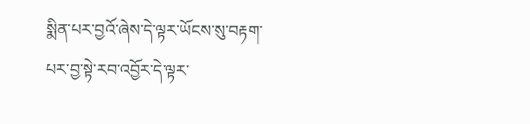སྨིན་པར་བྱའོ་ཞེས་དེ་ལྟར་ཡོངས་སུ་བརྟག་པར་བྱ་སྟེ་རབ་འབྱོར་དེ་ལྟར་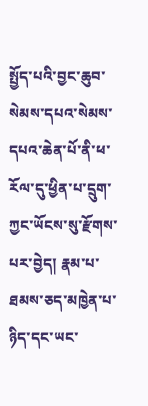སྤྱོད་པའི་བྱང་ཆུབ་སེམས་དཔའ་སེམས་དཔའ་ཆེན་པོ་ནི་ཕ་རོལ་དུ་ཕྱིན་པ་དྲུག་ཀྱང་ཡོངས་སུ་རྫོགས་པར་བྱེད། རྣམ་པ་ཐམས་ཅད་མཁྱེན་པ་ཉིད་དང་ཡང་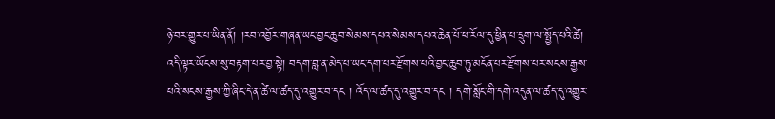ཉེ་བར་གྱུར་པ་ཡིན་ནོ། །རབ་འབྱོར་གཞན་ཡང་བྱང་ཆུབ་སེམས་དཔའ་སེམས་དཔའ་ཆེན་པོ་ཕ་རོལ་དུ་ཕྱིན་པ་དྲུག་ལ་སྤྱོད་པའི་ཚེ། འདི་ལྟར་ཡོངས་སུ་བརྟག་པར་བྱ་སྟེ། བདག་བླ་ན་མེད་པ་ཡང་དག་པར་རྫོགས་པའི་བྱང་ཆུབ་ཏུ་མངོན་པར་རྫོགས་པར་སངས་རྒྱས་པའི་སངས་རྒྱས་ཀྱི་ཞིང་དེ་ན་ཚེ་ལ་ཚད་དུ་འགྱུར་བ་དང ། འོད་ལ་ཚད་དུ་འགྱུར་བ་དང ། དགེ་སློང་གི་དགེ་འདུན་ལ་ཚད་དུ་འགྱུར་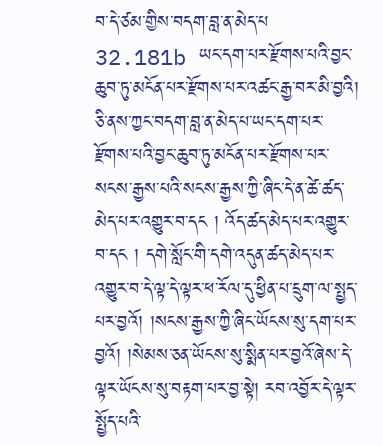བ་དེ་ཙམ་གྱིས་བདག་བླ་ན་མེད་པ 32.181b ཡང་དག་པར་རྫོགས་པའི་བྱང་ཆུབ་ཏུ་མངོན་པར་རྫོགས་པར་འཚང་རྒྱ་བར་མི་བྱའི། ཅི་ནས་ཀྱང་བདག་བླ་ན་མེད་པ་ཡང་དག་པར་རྫོགས་པའི་བྱང་ཆུབ་ཏུ་མངོན་པར་རྫོགས་པར་སངས་རྒྱས་པའི་སངས་རྒྱས་ཀྱི་ཞིང་དེ་ན་ཚེ་ཚད་མེད་པར་འགྱུར་བ་དང ། འོད་ཚད་མེད་པར་འགྱུར་བ་དང ། དགེ་སློང་གི་དགེ་འདུན་ཚད་མེད་པར་འགྱུར་བ་དེ་ལྟ་དེ་ལྟར་ཕ་རོལ་དུ་ཕྱིན་པ་དྲུག་ལ་སྤྱད་པར་བྱའོ། །སངས་རྒྱས་ཀྱི་ཞིང་ཡོངས་སུ་དག་པར་བྱའོ། །སེམས་ཅན་ཡོངས་སུ་སྨིན་པར་བྱའོ་ཞེས་དེ་ལྟར་ཡོངས་སུ་བརྟག་པར་བྱ་སྟེ། རབ་འབྱོར་དེ་ལྟར་སྤྱོད་པའི་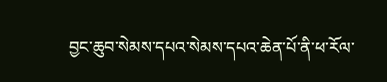བྱང་ཆུབ་སེམས་དཔའ་སེམས་དཔའ་ཆེན་པོ་ནི་ཕ་རོལ་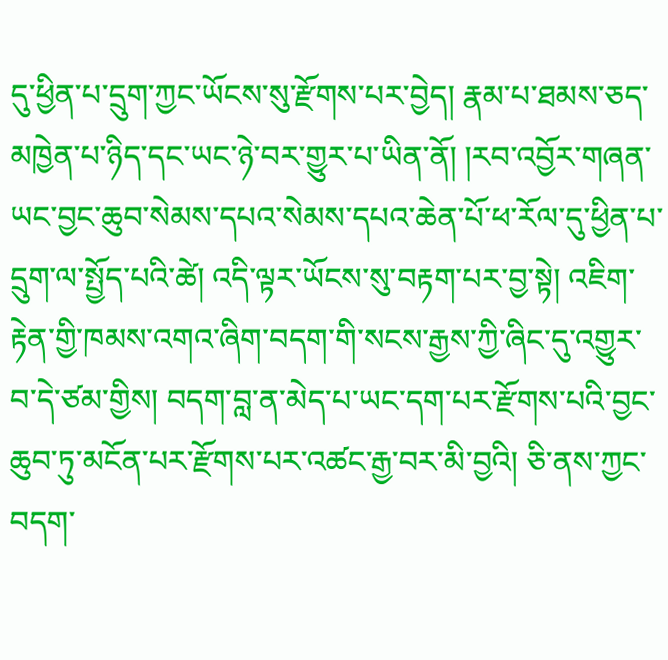དུ་ཕྱིན་པ་དྲུག་ཀྱང་ཡོངས་སུ་རྫོགས་པར་བྱེད། རྣམ་པ་ཐམས་ཅད་མཁྱེན་པ་ཉིད་དང་ཡང་ཉེ་བར་གྱུར་པ་ཡིན་ནོ། །རབ་འབྱོར་གཞན་ཡང་བྱང་ཆུབ་སེམས་དཔའ་སེམས་དཔའ་ཆེན་པོ་ཕ་རོལ་དུ་ཕྱིན་པ་དྲུག་ལ་སྤྱོད་པའི་ཚེ། འདི་ལྟར་ཡོངས་སུ་བརྟག་པར་བྱ་སྟེ། འཇིག་རྟེན་གྱི་ཁམས་འགའ་ཞིག་བདག་གི་སངས་རྒྱས་ཀྱི་ཞིང་དུ་འགྱུར་བ་དེ་ཙམ་གྱིས། བདག་བླ་ན་མེད་པ་ཡང་དག་པར་རྫོགས་པའི་བྱང་ཆུབ་ཏུ་མངོན་པར་རྫོགས་པར་འཚང་རྒྱ་བར་མི་བྱའི། ཅི་ནས་ཀྱང་བདག་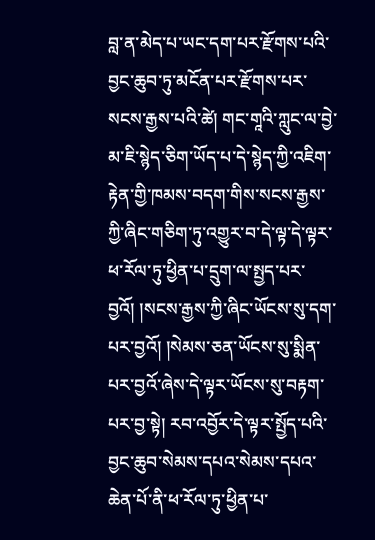བླ་ན་མེད་པ་ཡང་དག་པར་རྫོགས་པའི་བྱང་ཆུབ་ཏུ་མངོན་པར་རྫོགས་པར་སངས་རྒྱས་པའི་ཚེ། གང་གཱའི་ཀླུང་ལ་བྱེ་མ་ཇི་སྙེད་ཅིག་ཡོད་པ་དེ་སྙེད་ཀྱི་འཇིག་རྟེན་གྱི་ཁམས་བདག་གིས་སངས་རྒྱས་ཀྱི་ཞིང་གཅིག་ཏུ་འགྱུར་བ་དེ་ལྟ་དེ་ལྟར་ཕ་རོལ་ཏུ་ཕྱིན་པ་དྲུག་ལ་སྤྱད་པར་བྱའོ། །སངས་རྒྱས་ཀྱི་ཞིང་ཡོངས་སུ་དག་པར་བྱའོ། །སེམས་ཅན་ཡོངས་སུ་སྨིན་པར་བྱའོ་ཞེས་དེ་ལྟར་ཡོངས་སུ་བརྟག་པར་བྱ་སྟེ། རབ་འབྱོར་དེ་ལྟར་སྤྱོད་པའི་བྱང་ཆུབ་སེམས་དཔའ་སེམས་དཔའ་ཆེན་པོ་ནི་ཕ་རོལ་ཏུ་ཕྱིན་པ་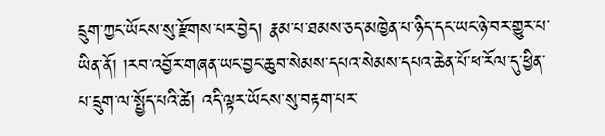དྲུག་ཀྱང་ཡོངས་སུ་རྫོགས་པར་བྱེད། རྣམ་པ་ཐམས་ཅད་མཁྱེན་པ་ཉིད་དང་ཡང་ཉེ་བར་གྱུར་པ་ཡིན་ནོ། །རབ་འབྱོར་གཞན་ཡང་བྱང་ཆུབ་སེམས་དཔའ་སེམས་དཔའ་ཆེན་པོ་ཕ་རོལ་དུ་ཕྱིན་པ་དྲུག་ལ་སྤྱོད་པའི་ཚེ། འདི་ལྟར་ཡོངས་སུ་བརྟག་པར་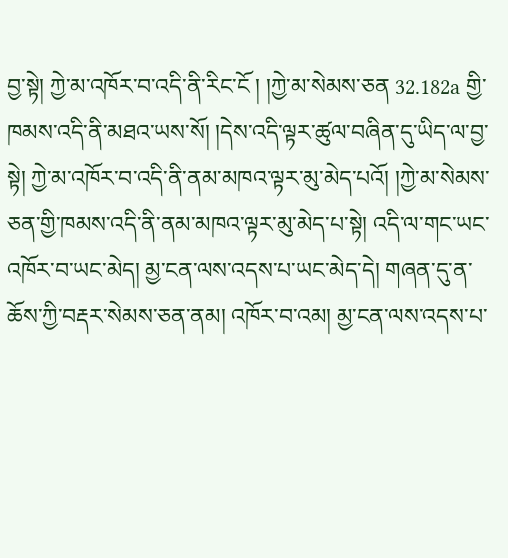བྱ་སྟེ། ཀྱེ་མ་འཁོར་བ་འདི་ནི་རིང་ངོ ། །ཀྱེ་མ་སེམས་ཅན 32.182a གྱི་ཁམས་འདི་ནི་མཐའ་ཡས་སོ། །དེས་འདི་ལྟར་ཚུལ་བཞིན་དུ་ཡིད་ལ་བྱ་སྟེ། ཀྱེ་མ་འཁོར་བ་འདི་ནི་ནམ་མཁའ་ལྟར་མུ་མེད་པའོ། །ཀྱེ་མ་སེམས་ཅན་གྱི་ཁམས་འདི་ནི་ནམ་མཁའ་ལྟར་མུ་མེད་པ་སྟེ། འདི་ལ་གང་ཡང་འཁོར་བ་ཡང་མེད། མྱ་ངན་ལས་འདས་པ་ཡང་མེད་དེ། གཞན་དུ་ན་ཆོས་ཀྱི་བརྡར་སེམས་ཅན་ནམ། འཁོར་བ་འམ། མྱ་ངན་ལས་འདས་པ་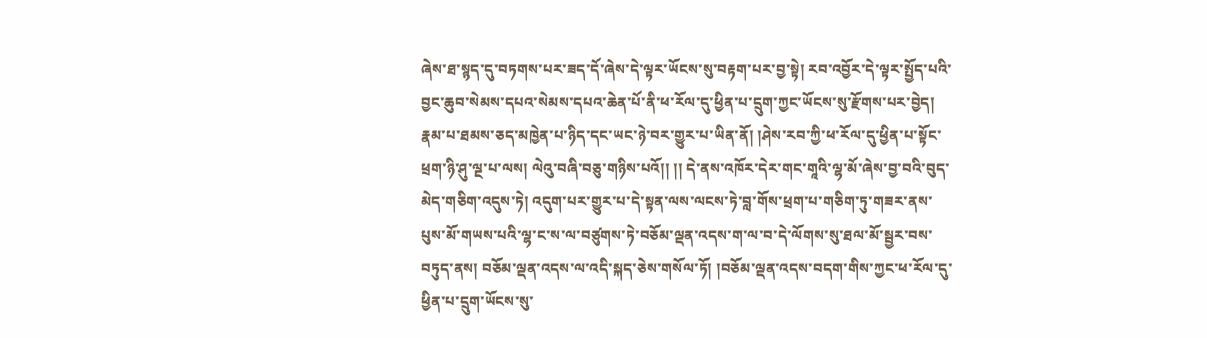ཞེས་ཐ་སྙད་དུ་བཏགས་པར་ཟད་དོ་ཞེས་དེ་ལྟར་ཡོངས་སུ་བརྟག་པར་བྱ་སྟེ། རབ་འབྱོར་དེ་ལྟར་སྤྱོད་པའི་བྱང་ཆུབ་སེམས་དཔའ་སེམས་དཔའ་ཆེན་པོ་ནི་ཕ་རོལ་དུ་ཕྱིན་པ་དྲུག་ཀྱང་ཡོངས་སུ་རྫོགས་པར་བྱེད། རྣམ་པ་ཐམས་ཅད་མཁྱེན་པ་ཉིད་དང་ཡང་ཉེ་བར་གྱུར་པ་ཡིན་ནོ། །ཤེས་རབ་ཀྱི་ཕ་རོལ་དུ་ཕྱིན་པ་སྟོང་ཕྲག་ཉི་ཤུ་ལྔ་པ་ལས། ལེའུ་བཞི་བཅུ་གཉིས་པའོ།། །། དེ་ནས་འཁོར་དེར་གང་གཱའི་ལྷ་མོ་ཞེས་བྱ་བའི་བུད་མེད་གཅིག་འདུས་ཏེ། འདུག་པར་གྱུར་པ་དེ་སྟན་ལས་ལངས་ཏེ་བླ་གོས་ཕྲག་པ་གཅིག་ཏུ་གཟར་ནས་པུས་མོ་གཡས་པའི་ལྷ་ང་ས་ལ་བཙུགས་ཏེ་བཅོམ་ལྡན་འདས་ག་ལ་བ་དེ་ལོགས་སུ་ཐལ་མོ་སྦྱར་བས་བཏུད་ནས། བཅོམ་ལྡན་འདས་ལ་འདི་སྐད་ཅེས་གསོལ་ཏོ། །བཅོམ་ལྡན་འདས་བདག་གིས་ཀྱང་ཕ་རོལ་དུ་ཕྱིན་པ་དྲུག་ཡོངས་སུ་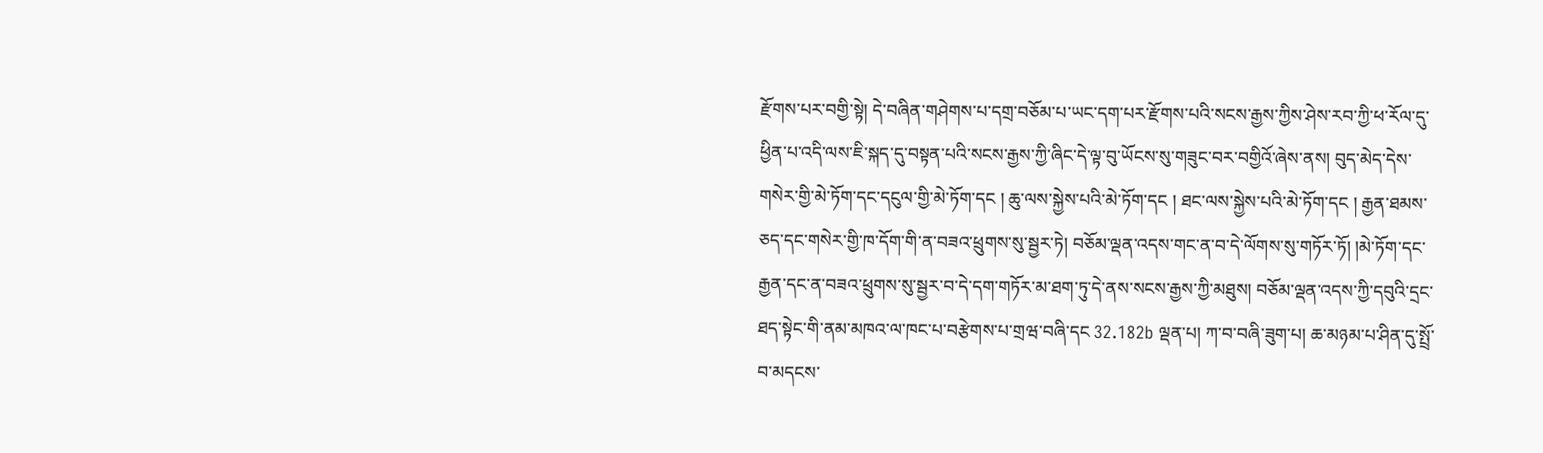རྫོགས་པར་བགྱི་སྟེ། དེ་བཞིན་གཤེགས་པ་དགྲ་བཅོམ་པ་ཡང་དག་པར་རྫོགས་པའི་སངས་རྒྱས་ཀྱིས་ཤེས་རབ་ཀྱི་ཕ་རོལ་དུ་ཕྱིན་པ་འདི་ལས་ཇི་སྐད་དུ་བསྟན་པའི་སངས་རྒྱས་ཀྱི་ཞིང་དེ་ལྟ་བུ་ཡོངས་སུ་གཟུང་བར་བགྱིའོ་ཞེས་ནས། བུད་མེད་དེས་གསེར་གྱི་མེ་ཏོག་དང་དངུལ་གྱི་མེ་ཏོག་དང ། ཆུ་ལས་སྐྱེས་པའི་མེ་ཏོག་དང ། ཐང་ལས་སྐྱེས་པའི་མེ་ཏོག་དང ། རྒྱན་ཐམས་ཅད་དང་གསེར་གྱི་ཁ་དོག་གི་ན་བཟའ་ཕྲུགས་སུ་སྦྱར་ཏེ། བཅོམ་ལྡན་འདས་གང་ན་བ་དེ་ལོགས་སུ་གཏོར་ཏོ། །མེ་ཏོག་དང་རྒྱན་དང་ན་བཟའ་ཕྲུགས་སུ་སྦྱར་བ་དེ་དག་གཏོར་མ་ཐག་ཏུ་དེ་ནས་སངས་རྒྱས་ཀྱི་མཐུས། བཅོམ་ལྡན་འདས་ཀྱི་དབུའི་དྲང་ཐད་སྟེང་གི་ནམ་མཁའ་ལ་ཁང་པ་བརྩེགས་པ་གྲཝ་བཞི་དང 32.182b ལྡན་པ། ཀ་བ་བཞི་ཟུག་པ། ཆ་མཉམ་པ་ཤིན་དུ་སྤྲོ་བ་མདངས་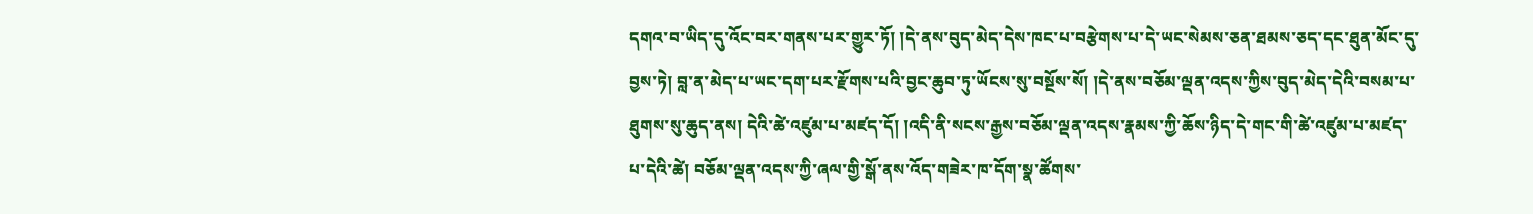དགའ་བ་ཡིད་དུ་འོང་བར་གནས་པར་གྱུར་ཏོ། །དེ་ནས་བུད་མེད་དེས་ཁང་པ་བརྩེགས་པ་དེ་ཡང་སེམས་ཅན་ཐམས་ཅད་དང་ཐུན་མོང་དུ་བྱས་ཏེ། བླ་ན་མེད་པ་ཡང་དག་པར་རྫོགས་པའི་བྱང་ཆུབ་ཏུ་ཡོངས་སུ་བསྔོས་སོ། །དེ་ནས་བཅོམ་ལྡན་འདས་ཀྱིས་བུད་མེད་དེའི་བསམ་པ་ཐུགས་སུ་ཆུད་ནས། དེའི་ཚེ་འཛུམ་པ་མཛད་དོ། །འདི་ནི་སངས་རྒྱས་བཅོམ་ལྡན་འདས་རྣམས་ཀྱི་ཆོས་ཉིད་དེ་གང་གི་ཚེ་འཛུམ་པ་མཛད་པ་དེའི་ཚེ། བཅོམ་ལྡན་འདས་ཀྱི་ཞལ་གྱི་སྒོ་ནས་འོད་གཟེར་ཁ་དོག་སྣ་ཚོགས་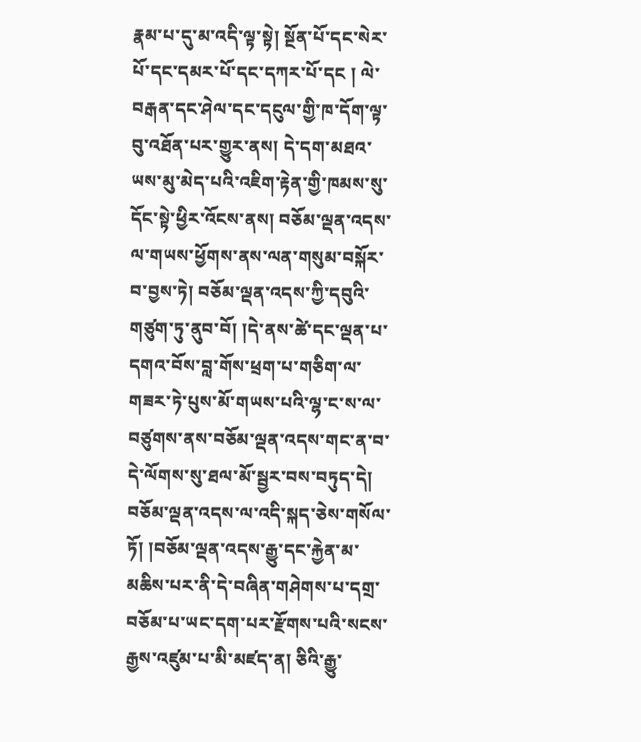རྣམ་པ་དུ་མ་འདི་ལྟ་སྟེ། སྔོན་པོ་དང་སེར་པོ་དང་དམར་པོ་དང་དཀར་པོ་དང ། ལེ་བརྒན་དང་ཤེལ་དང་དངུལ་གྱི་ཁ་དོག་ལྟ་བུ་འཐོན་པར་གྱུར་ནས། དེ་དག་མཐའ་ཡས་མུ་མེད་པའི་འཇིག་རྟེན་གྱི་ཁམས་སུ་དོང་སྟེ་ཕྱིར་འོངས་ནས། བཅོམ་ལྡན་འདས་ལ་གཡས་ཕྱོགས་ནས་ལན་གསུམ་བསྐོར་བ་བྱས་ཏེ། བཅོམ་ལྡན་འདས་ཀྱི་དབུའི་གཙུག་ཏུ་ནུབ་བོ། །དེ་ནས་ཚེ་དང་ལྡན་པ་དགའ་བོས་བླ་གོས་ཕྲག་པ་གཅིག་ལ་གཟར་ཏེ་པུས་མོ་གཡས་པའི་ལྷ་ང་ས་ལ་བཙུགས་ནས་བཅོམ་ལྡན་འདས་གང་ན་བ་དེ་ལོགས་སུ་ཐལ་མོ་སྦྱར་བས་བཏུད་དེ། བཅོམ་ལྡན་འདས་ལ་འདི་སྐད་ཅེས་གསོལ་ཏོ། །བཅོམ་ལྡན་འདས་རྒྱུ་དང་རྐྱེན་མ་མཆིས་པར་ནི་དེ་བཞིན་གཤེགས་པ་དགྲ་བཅོམ་པ་ཡང་དག་པར་རྫོགས་པའི་སངས་རྒྱས་འཛུམ་པ་མི་མཛད་ན། ཅིའི་རྒྱུ་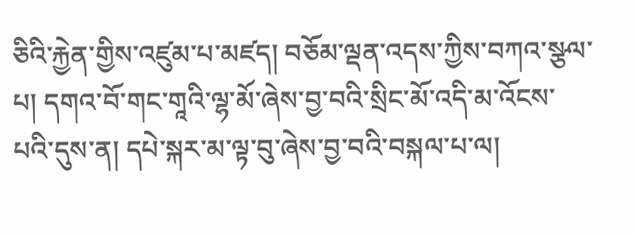ཅིའི་རྐྱེན་གྱིས་འཛུམ་པ་མཛད། བཅོམ་ལྡན་འདས་ཀྱིས་བཀའ་སྩལ་པ། དགའ་བོ་གང་གཱའི་ལྷ་མོ་ཞེས་བྱ་བའི་སྲིང་མོ་འདི་མ་འོངས་པའི་དུས་ན། དཔེ་སྐར་མ་ལྟ་བུ་ཞེས་བྱ་བའི་བསྐལ་པ་ལ།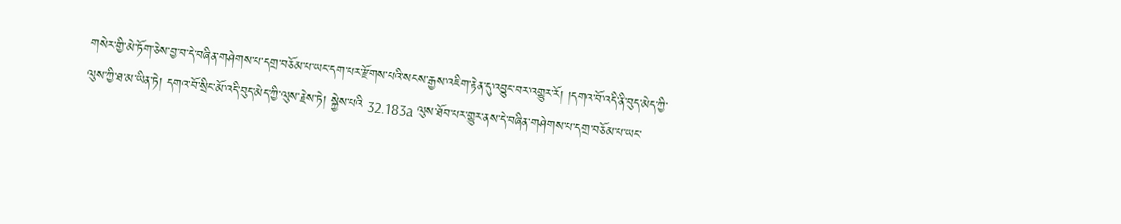གསེར་གྱི་མེ་ཏོག་ཅེས་བྱ་བ་དེ་བཞིན་གཤེགས་པ་དགྲ་བཅོམ་པ་ཡང་དག་པར་རྫོགས་པའི་སངས་རྒྱས་འཇིག་རྟེན་དུ་འབྱུང་བར་འགྱུར་རོ། །དགའ་བོ་འདི་ནི་བུད་མེད་ཀྱི་ལུས་ཀྱི་ཐ་མ་ཡིན་ཏེ། དགའ་བོ་སྲིང་མོ་འདི་བུད་མེད་ཀྱི་ལུས་རྗེས་ཏེ། སྐྱེས་པའི 32.183a ལུས་ཐོབ་པར་གྱུར་ནས་དེ་བཞིན་གཤེགས་པ་དགྲ་བཅོམ་པ་ཡང་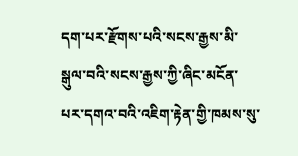དག་པར་རྫོགས་པའི་སངས་རྒྱས་མི་སྒུལ་བའི་སངས་རྒྱས་ཀྱི་ཞིང་མངོན་པར་དགའ་བའི་འཇིག་རྟེན་གྱི་ཁམས་སུ་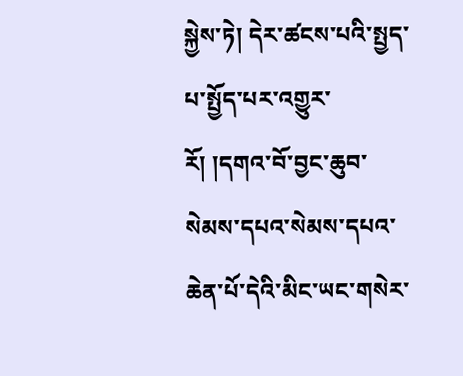སྐྱེས་ཏེ། དེར་ཚངས་པའི་སྤྱད་པ་སྤྱོད་པར་འགྱུར་རོ། །དགའ་བོ་བྱང་ཆུབ་སེམས་དཔའ་སེམས་དཔའ་ཆེན་པོ་དེའི་མིང་ཡང་གསེར་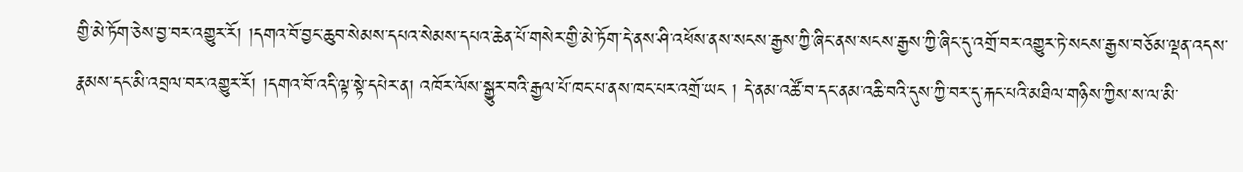གྱི་མེ་ཏོག་ཅེས་བྱ་བར་འགྱུར་རོ། །དགའ་བོ་བྱང་ཆུབ་སེམས་དཔའ་སེམས་དཔའ་ཆེན་པོ་གསེར་གྱི་མེ་ཏོག་དེ་ནས་ཤི་འཕོས་ནས་སངས་རྒྱས་ཀྱི་ཞིང་ནས་སངས་རྒྱས་ཀྱི་ཞིང་དུ་འགྲོ་བར་འགྱུར་ཏེ་སངས་རྒྱས་བཅོམ་ལྡན་འདས་རྣམས་དང་མི་འབྲལ་བར་འགྱུར་རོ། །དགའ་བོ་འདི་ལྟ་སྟེ་དཔེར་ན། འཁོར་ལོས་སྒྱུར་བའི་རྒྱལ་པོ་ཁང་པ་ནས་ཁང་པར་འགྲོ་ཡང ། དེ་ནམ་འཚོ་བ་དང་ནམ་འཆི་བའི་དུས་ཀྱི་བར་དུ་རྐང་པའི་མཐིལ་གཉིས་ཀྱིས་ས་ལ་མི་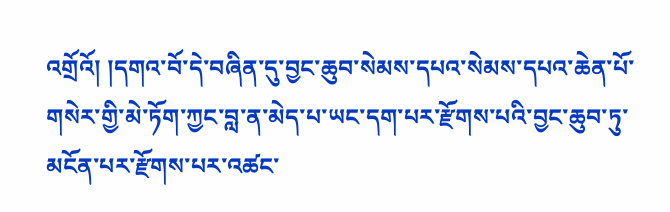འགྲོའོ། །དགའ་བོ་དེ་བཞིན་དུ་བྱང་ཆུབ་སེམས་དཔའ་སེམས་དཔའ་ཆེན་པོ་གསེར་གྱི་མེ་ཏོག་ཀྱང་བླ་ན་མེད་པ་ཡང་དག་པར་རྫོགས་པའི་བྱང་ཆུབ་ཏུ་མངོན་པར་རྫོགས་པར་འཚང་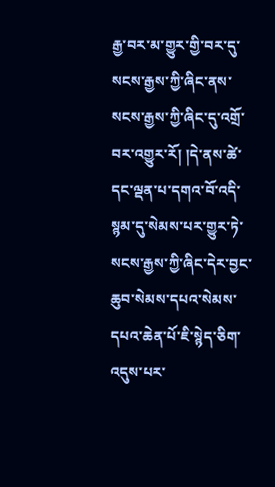རྒྱ་བར་མ་གྱུར་གྱི་བར་དུ་སངས་རྒྱས་ཀྱི་ཞིང་ནས་སངས་རྒྱས་ཀྱི་ཞིང་དུ་འགྲོ་བར་འགྱུར་རོ། །དེ་ནས་ཚེ་དང་ལྡན་པ་དགའ་བོ་འདི་སྙམ་དུ་སེམས་པར་གྱུར་ཏེ་སངས་རྒྱས་ཀྱི་ཞིང་དེར་བྱང་ཆུབ་སེམས་དཔའ་སེམས་དཔའ་ཆེན་པོ་ཇི་སྙེད་ཅིག་འདུས་པར་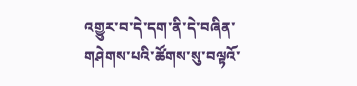འགྱུར་བ་དེ་དག་ནི་དེ་བཞིན་གཤེགས་པའི་ཚོགས་སུ་བལྟའོ་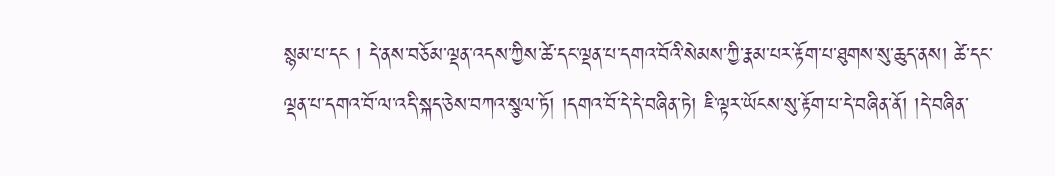སྙམ་པ་དང ། དེ་ནས་བཅོམ་ལྡན་འདས་ཀྱིས་ཚེ་དང་ལྡན་པ་དགའ་བོའི་སེམས་ཀྱི་རྣམ་པར་རྟོག་པ་ཐུགས་སུ་ཆུད་ནས། ཚེ་དང་ལྡན་པ་དགའ་བོ་ལ་འདི་སྐད་ཅེས་བཀའ་སྩལ་ཏོ། །དགའ་བོ་དེ་དེ་བཞིན་ཏེ། ཇི་ལྟར་ཡོངས་སུ་རྟོག་པ་དེ་བཞིན་ནོ། །དེ་བཞིན་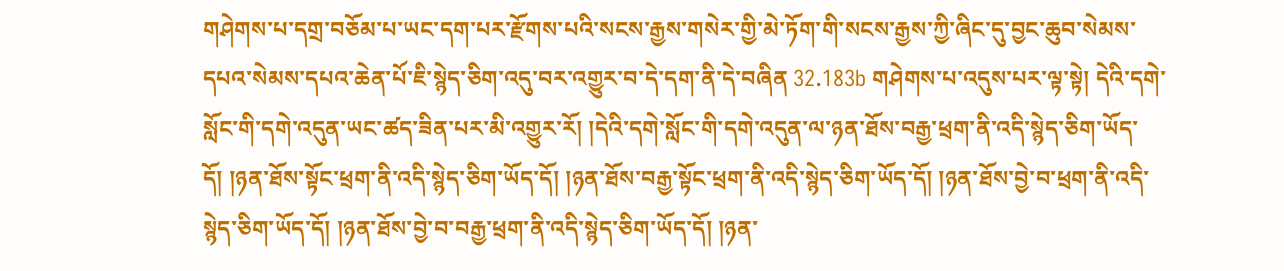གཤེགས་པ་དགྲ་བཅོམ་པ་ཡང་དག་པར་རྫོགས་པའི་སངས་རྒྱས་གསེར་གྱི་མེ་ཏོག་གི་སངས་རྒྱས་ཀྱི་ཞིང་དུ་བྱང་ཆུབ་སེམས་དཔའ་སེམས་དཔའ་ཆེན་པོ་ཇི་སྙེད་ཅིག་འདུ་བར་འགྱུར་བ་དེ་དག་ནི་དེ་བཞིན 32.183b གཤེགས་པ་འདུས་པར་ལྟ་སྟེ། དེའི་དགེ་སློང་གི་དགེ་འདུན་ཡང་ཚད་ཟིན་པར་མི་འགྱུར་རོ། །དེའི་དགེ་སློང་གི་དགེ་འདུན་ལ་ཉན་ཐོས་བརྒྱ་ཕྲག་ནི་འདི་སྙེད་ཅིག་ཡོད་དོ། །ཉན་ཐོས་སྟོང་ཕྲག་ནི་འདི་སྙེད་ཅིག་ཡོད་དོ། །ཉན་ཐོས་བརྒྱ་སྟོང་ཕྲག་ནི་འདི་སྙེད་ཅིག་ཡོད་དོ། །ཉན་ཐོས་བྱེ་བ་ཕྲག་ནི་འདི་སྙེད་ཅིག་ཡོད་དོ། །ཉན་ཐོས་བྱེ་བ་བརྒྱ་ཕྲག་ནི་འདི་སྙེད་ཅིག་ཡོད་དོ། །ཉན་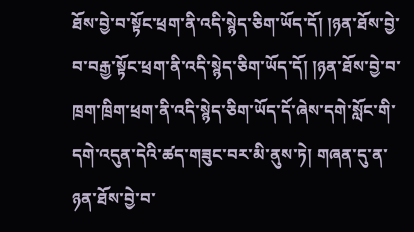ཐོས་བྱེ་བ་སྟོང་ཕྲག་ནི་འདི་སྙེད་ཅིག་ཡོད་དོ། །ཉན་ཐོས་བྱེ་བ་བརྒྱ་སྟོང་ཕྲག་ནི་འདི་སྙེད་ཅིག་ཡོད་དོ། །ཉན་ཐོས་བྱེ་བ་ཁྲག་ཁྲིག་ཕྲག་ནི་འདི་སྙེད་ཅིག་ཡོད་དོ་ཞེས་དགེ་སློང་གི་དགེ་འདུན་དེའི་ཚད་གཟུང་བར་མི་ནུས་ཏེ། གཞན་དུ་ན་ཉན་ཐོས་བྱེ་བ་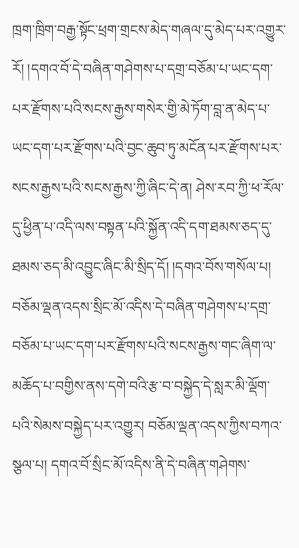ཁྲག་ཁྲིག་བརྒྱ་སྟོང་ཕྲག་གྲངས་མེད་གཞལ་དུ་མེད་པར་འགྱུར་རོ། །དགའ་བོ་དེ་བཞིན་གཤེགས་པ་དགྲ་བཅོམ་པ་ཡང་དག་པར་རྫོགས་པའི་སངས་རྒྱས་གསེར་གྱི་མེ་ཏོག་བླ་ན་མེད་པ་ཡང་དག་པར་རྫོགས་པའི་བྱང་ཆུབ་ཏུ་མངོན་པར་རྫོགས་པར་སངས་རྒྱས་པའི་སངས་རྒྱས་ཀྱི་ཞིང་དེ་ན། ཤེས་རབ་ཀྱི་ཕ་རོལ་དུ་ཕྱིན་པ་འདི་ལས་བསྟན་པའི་སྐྱོན་འདི་དག་ཐམས་ཅད་དུ་ཐམས་ཅད་མི་འབྱུང་ཞིང་མི་སྲིད་དོ། །དགའ་བོས་གསོལ་པ། བཅོམ་ལྡན་འདས་སྲིང་མོ་འདིས་དེ་བཞིན་གཤེགས་པ་དགྲ་བཅོམ་པ་ཡང་དག་པར་རྫོགས་པའི་སངས་རྒྱས་གང་ཞིག་ལ་མཆོད་པ་བགྱིས་ནས་དགེ་བའི་རྩ་བ་བསྐྱེད་དེ་སླར་མི་ལྡོག་པའི་སེམས་བསྐྱེད་པར་འགྱུར། བཅོམ་ལྡན་འདས་ཀྱིས་བཀའ་སྩལ་པ། དགའ་བོ་སྲིང་མོ་འདིས་ནི་དེ་བཞིན་གཤེགས་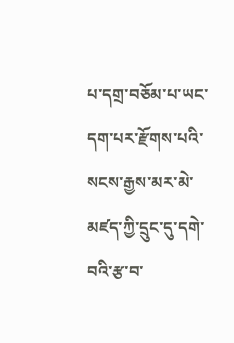པ་དགྲ་བཅོམ་པ་ཡང་དག་པར་རྫོགས་པའི་སངས་རྒྱས་མར་མེ་མཛད་ཀྱི་དྲུང་དུ་དགེ་བའི་རྩ་བ་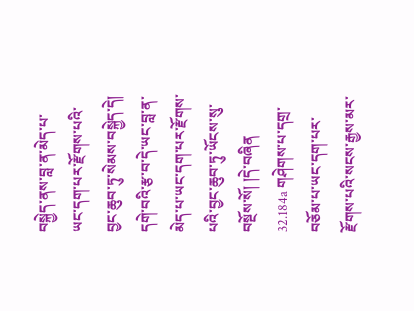བསྐྱེད་ནས་བླ་ན་མེད་པ་ཡང་དག་པར་རྫོགས་པའི་བྱང་ཆུབ་ཏུ་སེམས་བསྐྱེད་དེ། དགེ་བའི་རྩ་བ་དེ་ཡང་བླ་ན་མེད་པ་ཡང་དག་པར་རྫོགས་པའི་བྱང་ཆུབ་ཏུ་ཡོངས་སུ་བསྔོས་སོ། །དེ་བཞིན 32.184a གཤེགས་པ་དགྲ་བཅོམ་པ་ཡང་དག་པར་རྫོགས་པའི་སངས་རྒྱས་མར་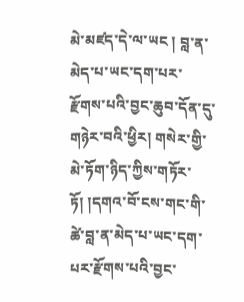མེ་མཛད་དེ་ལ་ཡང ། བླ་ན་མེད་པ་ཡང་དག་པར་རྫོགས་པའི་བྱང་ཆུབ་དོན་དུ་གཉེར་བའི་ཕྱིར། གསེར་གྱི་མེ་ཏོག་ཉིད་ཀྱིས་གཏོར་ཏོ། །དགའ་བོ་ངས་གང་གི་ཚེ་བླ་ན་མེད་པ་ཡང་དག་པར་རྫོགས་པའི་བྱང་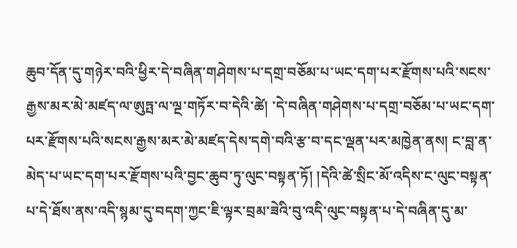ཆུབ་དོན་དུ་གཉེར་བའི་ཕྱིར་དེ་བཞིན་གཤེགས་པ་དགྲ་བཅོམ་པ་ཡང་དག་པར་རྫོགས་པའི་སངས་རྒྱས་མར་མེ་མཛད་ལ་ཨུཏྤ་ལ་ལྔ་གཏོར་བ་དེའི་ཚེ། ་དེ་བཞིན་གཤེགས་པ་དགྲ་བཅོམ་པ་ཡང་དག་པར་རྫོགས་པའི་སངས་རྒྱས་མར་མེ་མཛད་དེས་དགེ་བའི་རྩ་བ་དང་ལྡན་པར་མཁྱེན་ནས། ང་བླ་ན་མེད་པ་ཡང་དག་པར་རྫོགས་པའི་བྱང་ཆུབ་ཏུ་ལུང་བསྟན་ཏོ། །དེའི་ཚེ་སྲིང་མོ་འདིས་ང་ལུང་བསྟན་པ་དེ་ཐོས་ནས་འདི་སྙམ་དུ་བདག་ཀྱང་ཇི་ལྟར་བྲམ་ཟེའི་བུ་འདི་ལུང་བསྟན་པ་དེ་བཞིན་དུ་མ་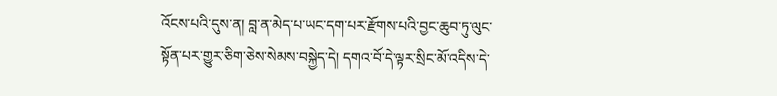འོངས་པའི་དུས་ན། བླ་ན་མེད་པ་ཡང་དག་པར་རྫོགས་པའི་བྱང་ཆུབ་ཏུ་ལུང་སྟོན་པར་གྱུར་ཅིག་ཅེས་སེམས་བསྐྱེད་དེ། དགའ་བོ་དེ་ལྟར་སྲིང་མོ་འདིས་དེ་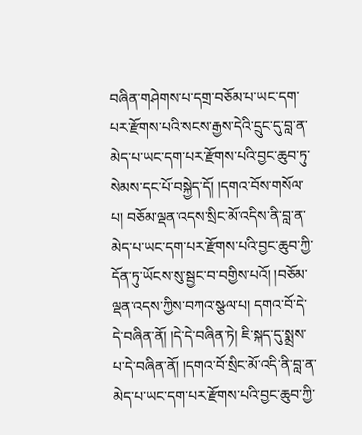བཞིན་གཤེགས་པ་དགྲ་བཅོམ་པ་ཡང་དག་པར་རྫོགས་པའི་སངས་རྒྱས་དེའི་དྲུང་དུ་བླ་ན་མེད་པ་ཡང་དག་པར་རྫོགས་པའི་བྱང་ཆུབ་ཏུ་སེམས་དང་པོ་བསྐྱེད་དོ། །དགའ་བོས་གསོལ་པ། བཅོམ་ལྡན་འདས་སྲིང་མོ་འདིས་ནི་བླ་ན་མེད་པ་ཡང་དག་པར་རྫོགས་པའི་བྱང་ཆུབ་ཀྱི་དོན་ཏུ་ཡོངས་སུ་སྦྱང་བ་བགྱིས་པའོ། །བཅོམ་ལྡན་འདས་ཀྱིས་བཀའ་སྩལ་པ། དགའ་བོ་དེ་དེ་བཞིན་ནོ། །དེ་དེ་བཞིན་ཏེ། ཇི་སྐད་དུ་སྨྲས་པ་དེ་བཞིན་ནོ། །དགའ་བོ་སྲིང་མོ་འདི་ནི་བླ་ན་མེད་པ་ཡང་དག་པར་རྫོགས་པའི་བྱང་ཆུབ་ཀྱི་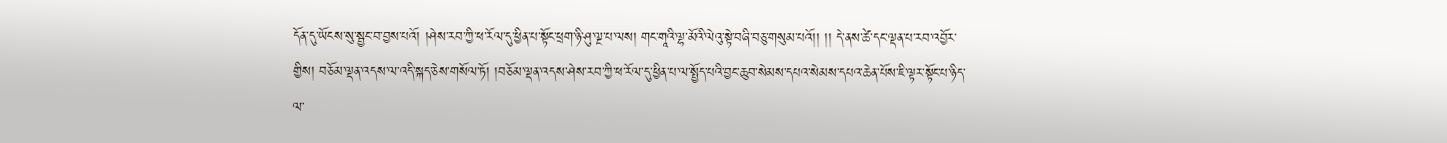དོན་དུ་ཡོངས་སུ་སྦྱང་བ་བྱས་པའོ། །ཤེས་རབ་ཀྱི་ཕ་རོལ་དུ་ཕྱིན་པ་སྟོང་ཕྲག་ཉི་ཤུ་ལྔ་པ་ལས། གང་གཱའི་ལྷ་མོའི་ལེའུ་སྟེ་བཞི་བཅུ་གསུམ་པའོ།། །། དེ་ནས་ཚེ་དང་ལྡན་པ་རབ་འབྱོར་གྱིས། བཅོམ་ལྡན་འདས་ལ་འདི་སྐད་ཅེས་གསོལ་ཏོ། །བཅོམ་ལྡན་འདས་ཤེས་རབ་ཀྱི་ཕ་རོལ་དུ་ཕྱིན་པ་ལ་སྤྱོད་པའི་བྱང་ཆུབ་སེམས་དཔའ་སེམས་དཔའ་ཆེན་པོས་ཇི་ལྟར་སྟོང་པ་ཉིད་ལ་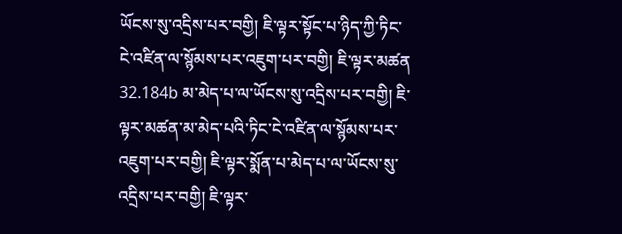ཡོངས་སུ་འདྲིས་པར་བགྱི། ཇི་ལྟར་སྟོང་པ་ཉིད་ཀྱི་ཏིང་ངེ་འཛིན་ལ་སྙོམས་པར་འཇུག་པར་བགྱི། ཇི་ལྟར་མཚན 32.184b མ་མེད་པ་ལ་ཡོངས་སུ་འདྲིས་པར་བགྱི། ཇི་ལྟར་མཚན་མ་མེད་པའི་ཏིང་ངེ་འཛིན་ལ་སྙོམས་པར་འཇུག་པར་བགྱི། ཇི་ལྟར་སྨོན་པ་མེད་པ་ལ་ཡོངས་སུ་འདྲིས་པར་བགྱི། ཇི་ལྟར་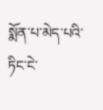སྨོན་པ་མེད་པའི་ཏིང་ངེ་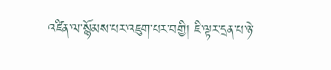འཛིན་ལ་སྙོམས་པར་འཇུག་པར་བགྱི། ཇི་ལྟར་དྲན་པ་ཉེ་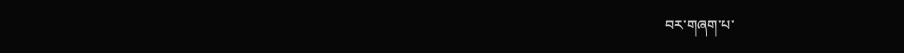བར་གཞག་པ་